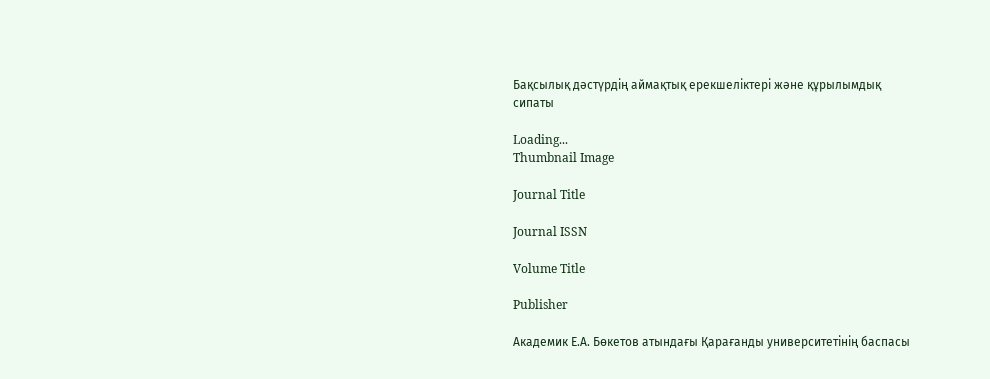Бақсылық дәстүрдің аймақтық ерекшеліктері және құрылымдық сипаты

Loading...
Thumbnail Image

Journal Title

Journal ISSN

Volume Title

Publisher

Академик Е.А. Бөкетов атындағы Қарағанды университетінің баспасы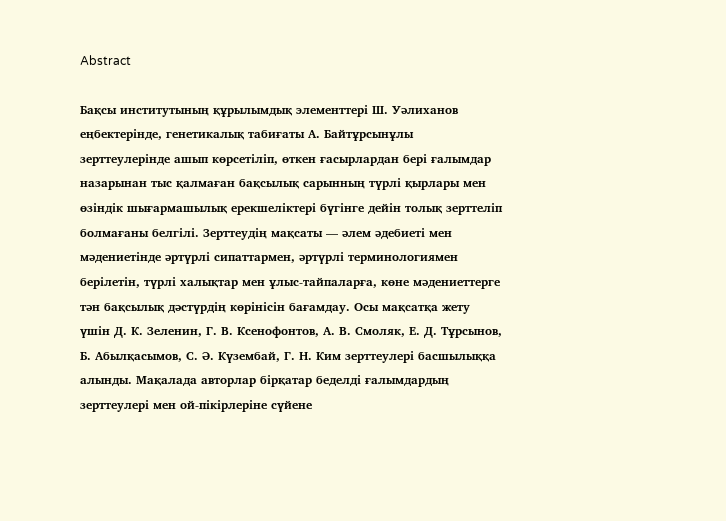Abstract

Бақсы институтының құрылымдық элементтері Ш. Уәлиханов еңбектерінде, генетикалық табиғаты А. Байтұрсынұлы зерттеулерінде ашып көрсетіліп, өткен ғасырлардан бері ғалымдар назарынан тыс қалмаған бақсылық сарынның түрлі қырлары мен өзіндік шығармашылық ерекшеліктері бүгінге дейін толық зерттеліп болмағаны белгілі. Зерттеудің мақсаты — әлем әдебиеті мен мәдениетінде әртүрлі сипаттармен, әртүрлі терминологиямен берілетін, түрлі халықтар мен ұлыс-тайпаларға, көне мәдениеттерге тән бақсылық дәстүрдің көрінісін бағамдау. Осы мақсатқа жету үшін Д. К. Зеленин, Г. В. Ксенофонтов, А. В. Смоляк, Е. Д. Тұрсынов, Б. Абылқасымов, С. Ә. Күзембай, Г. Н. Ким зерттеулері басшылыққа алынды. Мақалада авторлар бірқатар беделді ғалымдардың зерттеулері мен ой-пікірлеріне сүйене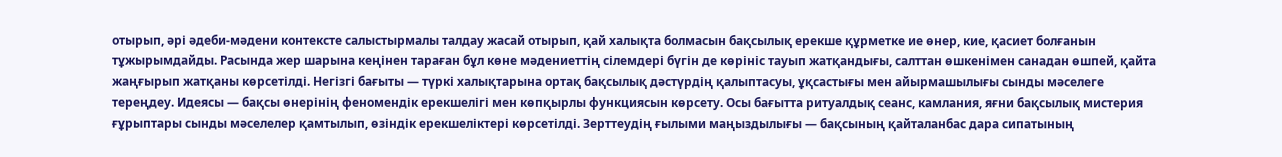отырып, әрі әдеби-мәдени контексте салыстырмалы талдау жасай отырып, қай халықта болмасын бақсылық ерекше құрметке ие өнер, кие, қасиет болғанын тұжырымдайды. Расында жер шарына кеңінен тараған бұл көне мәдениеттің сілемдері бүгін де көрініс тауып жатқандығы, салттан өшкенімен санадан өшпей, қайта жаңғырып жатқаны көрсетілді. Негізгі бағыты — түркі халықтарына ортақ бақсылық дәстүрдің қалыптасуы, ұқсастығы мен айырмашылығы сынды мәселеге тереңдеу. Идеясы — бақсы өнерінің феномендік ерекшелігі мен көпқырлы функциясын көрсету. Осы бағытта ритуалдық сеанс, камлания, яғни бақсылық мистерия ғұрыптары сынды мәселелер қамтылып, өзіндік ерекшеліктері көрсетілді. Зерттеудің ғылыми маңыздылығы — бақсының қайталанбас дара сипатының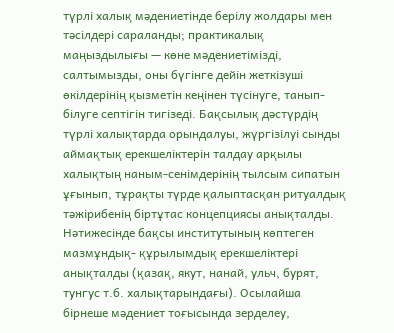түрлі халық мәдениетінде берілу жолдары мен тәсілдері сараланды; практикалық маңыздылығы — көне мәдениетімізді, салтымызды, оны бүгінге дейін жеткізуші өкілдерінің қызметін кеңінен түсінуге, танып-білуге септігін тигізеді. Бақсылық дәстүрдің түрлі халықтарда орындалуы, жүргізілуі сынды аймақтық ерекшеліктерін талдау арқылы халықтың наным-сенімдерінің тылсым сипатын ұғынып, тұрақты түрде қалыптасқан ритуалдық тәжірибенің біртұтас концепциясы анықталды. Нәтижесінде бақсы институтының көптеген мазмұндық- құрылымдық ерекшеліктері анықталды (қазақ, якут, нанай, ульч, бурят, тунгус т.б. халықтарындағы). Осылайша бірнеше мәдениет тоғысында зерделеу,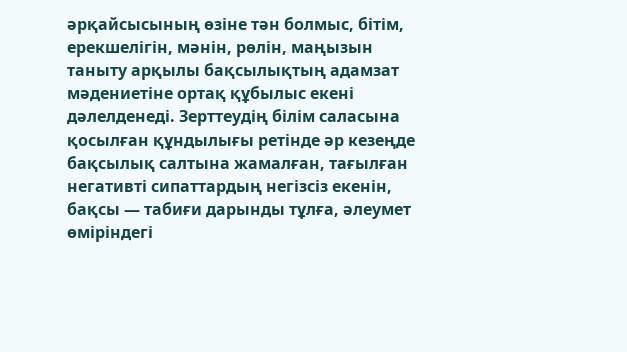әрқайсысының өзіне тән болмыс, бітім, ерекшелігін, мәнін, рөлін, маңызын таныту арқылы бақсылықтың адамзат мәдениетіне ортақ құбылыс екені дәлелденеді. Зерттеудің білім саласына қосылған құндылығы ретінде әр кезеңде бақсылық салтына жамалған, тағылған негативті сипаттардың негізсіз екенін, бақсы — табиғи дарынды тұлға, әлеумет өміріндегі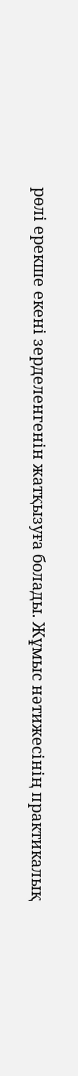рөлі ерекше екені зерделенгенін жатқызуға болады. Жұмыс нәтижесінің практикалық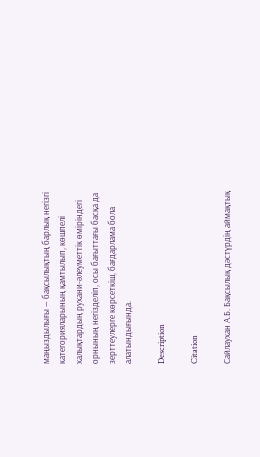маңыздылығы — бақсылықтың барлық негізгі категорияларының қамтылып, көшпелі халықтардың рухани-әлеуметтік өміріндегі орнының негізделіп, осы бағыттағы басқа да зерттеулерге көрсеткіш, бағдарлама бола алатындығында.

Description

Citation

Сайлаухан А.Б. Бақсылық дәстүрдің аймақтық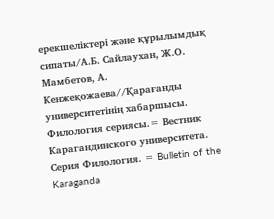ерекшеліктері және құрылымдық сипаты/А.Б. Сайлаухан, Ж.О. Мамбетов, А. Кенжеқожаева//Қарағанды университетінің хабаршысы. Филология сериясы.= Вестник Карагандинского университета. Серия Филология. = Bulletin of the Karaganda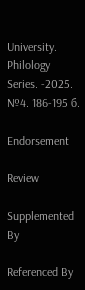University. Philology Series. -2025. №4. 186-195 б.

Endorsement

Review

Supplemented By

Referenced By